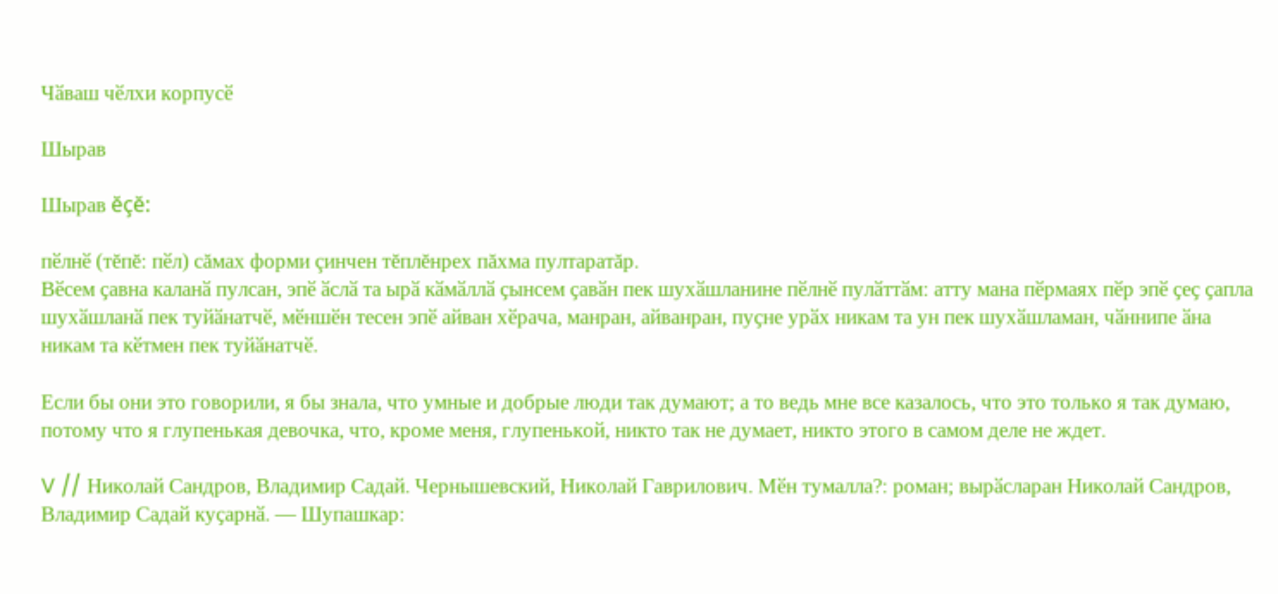Чӑваш чӗлхи корпусӗ

Шырав

Шырав ĕçĕ:

пӗлнӗ (тĕпĕ: пӗл) сăмах форми çинчен тĕплĕнрех пăхма пултаратăр.
Вӗсем ҫавна каланӑ пулсан, эпӗ ӑслӑ та ырӑ кӑмӑллӑ ҫынсем ҫавӑн пек шухӑшланине пӗлнӗ пулӑттӑм: атту мана пӗрмаях пӗр эпӗ ҫеҫ ҫапла шухӑшланӑ пек туйӑнатчӗ, мӗншӗн тесен эпӗ айван хӗрача, манран, айванран, пуҫне урӑх никам та ун пек шухӑшламан, чӑннипе ӑна никам та кӗтмен пек туйӑнатчӗ.

Если бы они это говорили, я бы знала, что умные и добрые люди так думают; а то ведь мне все казалось, что это только я так думаю, потому что я глупенькая девочка, что, кроме меня, глупенькой, никто так не думает, никто этого в самом деле не ждет.

V // Николай Сандров, Владимир Садай. Чернышевский, Николай Гаврилович. Мӗн тумалла?: роман; вырӑсларан Николай Сандров, Владимир Садай куҫарнӑ. — Шупашкар: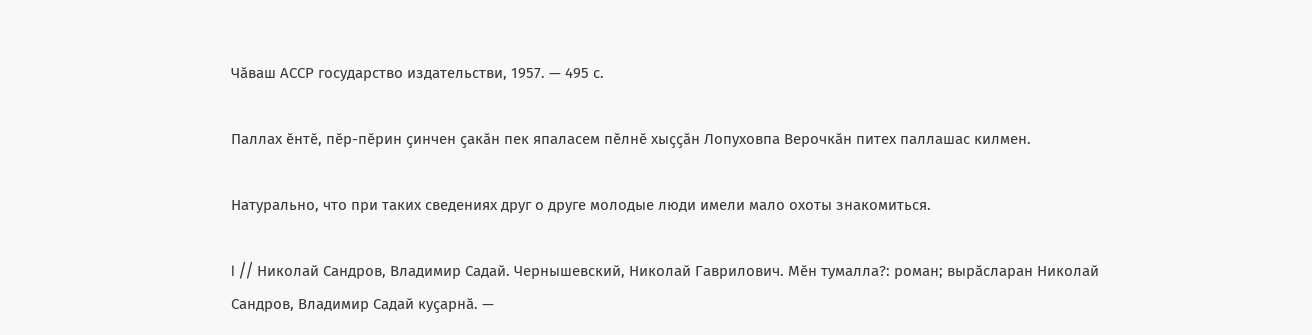Чӑваш АССР государство издательстви, 1957. — 495 с.

Паллах ӗнтӗ, пӗр-пӗрин ҫинчен ҫакӑн пек япаласем пӗлнӗ хыҫҫӑн Лопуховпа Верочкӑн питех паллашас килмен.

Натурально, что при таких сведениях друг о друге молодые люди имели мало охоты знакомиться.

I // Николай Сандров, Владимир Садай. Чернышевский, Николай Гаврилович. Мӗн тумалла?: роман; вырӑсларан Николай Сандров, Владимир Садай куҫарнӑ. —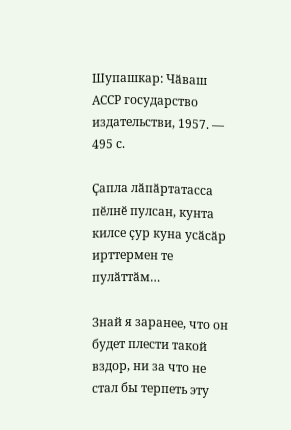Шупашкар: Чӑваш АССР государство издательстви, 1957. — 495 с.

Ҫапла лӑпӑртатасса пӗлнӗ пулсан, кунта килсе ҫур куна усӑсӑр ирттермен те пулӑттӑм…

Знай я заранее, что он будет плести такой вздор, ни за что не стал бы терпеть эту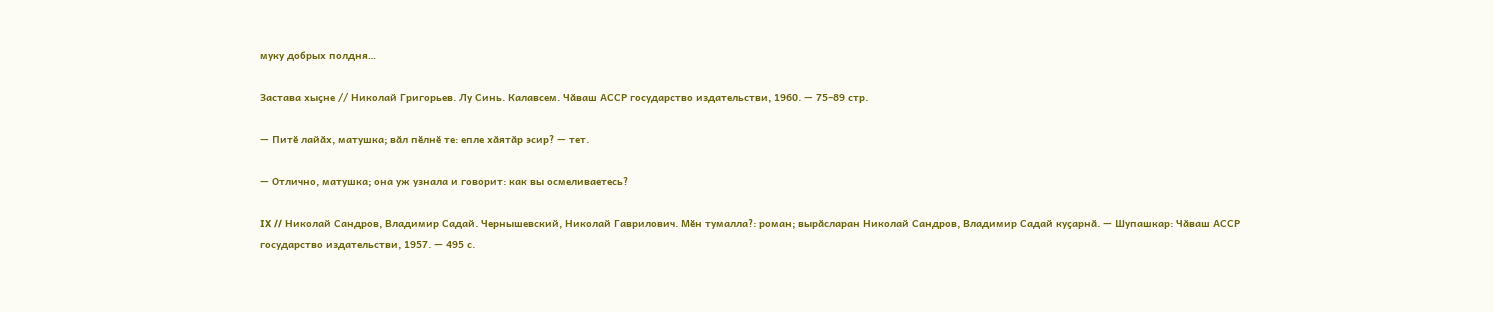муку добрых полдня…

Застава хыҫне // Николай Григорьев. Лу Синь. Калавсем. Чӑваш АССР государство издательстви, 1960. — 75–89 стр.

— Питӗ лайӑх, матушка; вӑл пӗлнӗ те: епле хӑятӑр эсир? — тет.

— Отлично, матушка; она уж узнала и говорит: как вы осмеливаетесь?

IX // Николай Сандров, Владимир Садай. Чернышевский, Николай Гаврилович. Мӗн тумалла?: роман; вырӑсларан Николай Сандров, Владимир Садай куҫарнӑ. — Шупашкар: Чӑваш АССР государство издательстви, 1957. — 495 с.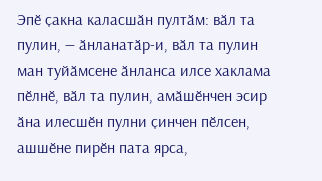Эпӗ ҫакна каласшӑн пултӑм: вӑл та пулин, — ӑнланатӑр-и, вӑл та пулин ман туйӑмсене ӑнланса илсе хаклама пӗлнӗ, вӑл та пулин, амӑшӗнчен эсир ӑна илесшӗн пулни ҫинчен пӗлсен, ашшӗне пирӗн пата ярса,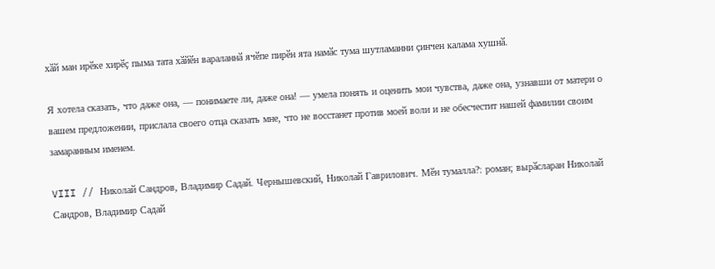хӑй ман ирӗке хирӗҫ пыма тата хӑйӗн вараланнӑ ячӗпе пирӗн ята намӑс тума шутламанни ҫинчен калама хушнӑ.

Я хотела сказать, что даже она, — понимаете ли, даже она! — умела понять и оценить мои чувства, даже она, узнавши от матери о вашем предложении, прислала своего отца сказать мне, что не восстанет против моей воли и не обесчестит нашей фамилии своим замаранным именем.

VIII // Николай Сандров, Владимир Садай. Чернышевский, Николай Гаврилович. Мӗн тумалла?: роман; вырӑсларан Николай Сандров, Владимир Садай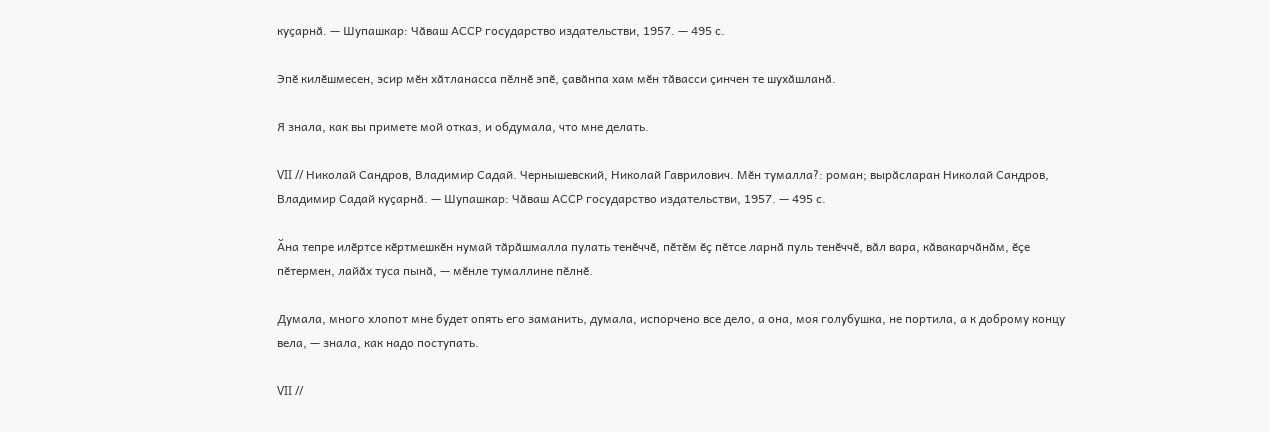куҫарнӑ. — Шупашкар: Чӑваш АССР государство издательстви, 1957. — 495 с.

Эпӗ килӗшмесен, эсир мӗн хӑтланасса пӗлнӗ эпӗ, ҫавӑнпа хам мӗн тӑвасси ҫинчен те шухӑшланӑ.

Я знала, как вы примете мой отказ, и обдумала, что мне делать.

VII // Николай Сандров, Владимир Садай. Чернышевский, Николай Гаврилович. Мӗн тумалла?: роман; вырӑсларан Николай Сандров, Владимир Садай куҫарнӑ. — Шупашкар: Чӑваш АССР государство издательстви, 1957. — 495 с.

Ӑна тепре илӗртсе кӗртмешкӗн нумай тӑрӑшмалла пулать тенӗччӗ, пӗтӗм ӗҫ пӗтсе ларнӑ пуль тенӗччӗ, вӑл вара, кӑвакарчӑнӑм, ӗҫе пӗтермен, лайӑх туса пынӑ, — мӗнле тумаллине пӗлнӗ.

Думала, много хлопот мне будет опять его заманить, думала, испорчено все дело, а она, моя голубушка, не портила, а к доброму концу вела, — знала, как надо поступать.

VII //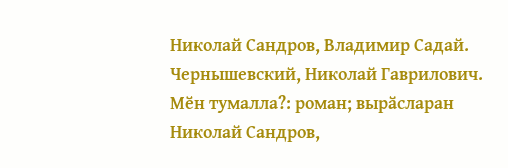Николай Сандров, Владимир Садай. Чернышевский, Николай Гаврилович. Мӗн тумалла?: роман; вырӑсларан Николай Сандров,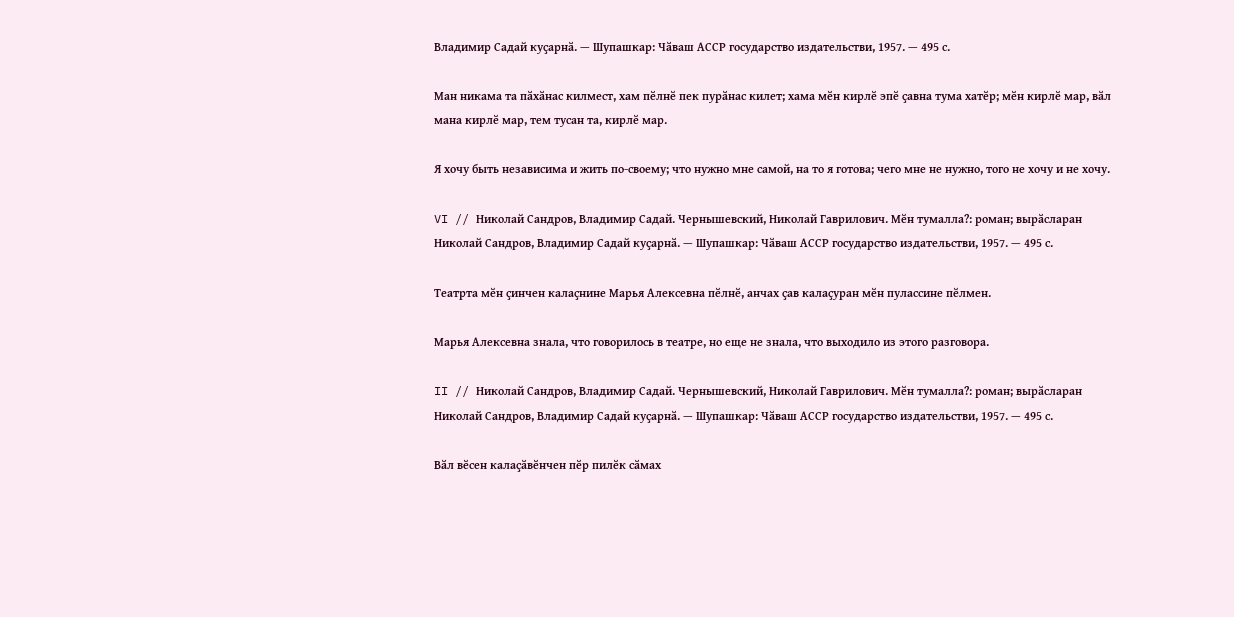Владимир Садай куҫарнӑ. — Шупашкар: Чӑваш АССР государство издательстви, 1957. — 495 с.

Ман никама та пӑхӑнас килмест, хам пӗлнӗ пек пурӑнас килет; хама мӗн кирлӗ эпӗ ҫавна тума хатӗр; мӗн кирлӗ мар, вӑл мана кирлӗ мар, тем тусан та, кирлӗ мар.

Я хочу быть независима и жить по-своему; что нужно мне самой, на то я готова; чего мне не нужно, того не хочу и не хочу.

VI // Николай Сандров, Владимир Садай. Чернышевский, Николай Гаврилович. Мӗн тумалла?: роман; вырӑсларан Николай Сандров, Владимир Садай куҫарнӑ. — Шупашкар: Чӑваш АССР государство издательстви, 1957. — 495 с.

Театрта мӗн ҫинчен калаҫнине Марья Алексевна пӗлнӗ, анчах ҫав калаҫуран мӗн пулассине пӗлмен.

Марья Алексевна знала, что говорилось в театре, но еще не знала, что выходило из этого разговора.

II // Николай Сандров, Владимир Садай. Чернышевский, Николай Гаврилович. Мӗн тумалла?: роман; вырӑсларан Николай Сандров, Владимир Садай куҫарнӑ. — Шупашкар: Чӑваш АССР государство издательстви, 1957. — 495 с.

Вӑл вӗсен калаҫӑвӗнчен пӗр пилӗк сӑмах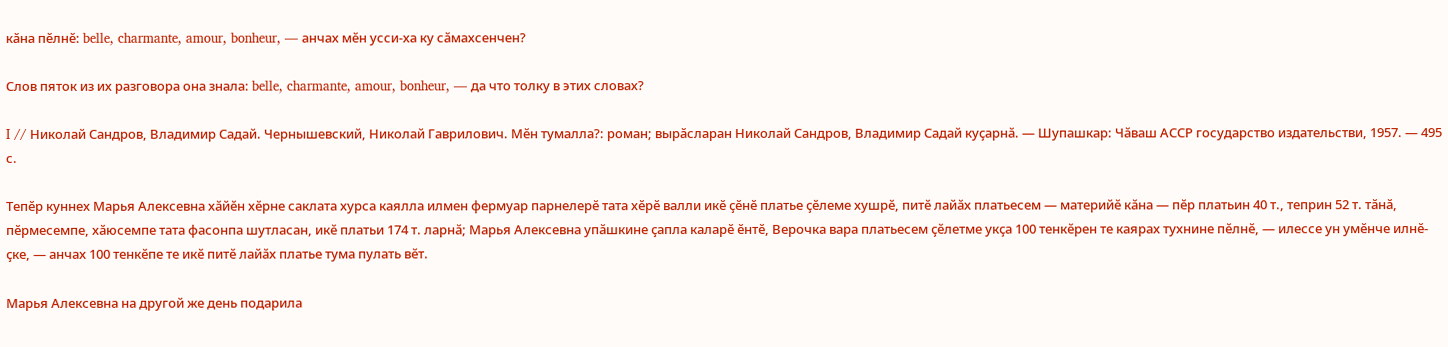кӑна пӗлнӗ: belle, charmante, amour, bonheur, — анчах мӗн усси-ха ку сӑмахсенчен?

Слов пяток из их разговора она знала: belle, charmante, amour, bonheur, — да что толку в этих словах?

I // Николай Сандров, Владимир Садай. Чернышевский, Николай Гаврилович. Мӗн тумалла?: роман; вырӑсларан Николай Сандров, Владимир Садай куҫарнӑ. — Шупашкар: Чӑваш АССР государство издательстви, 1957. — 495 с.

Тепӗр куннех Марья Алексевна хӑйӗн хӗрне саклата хурса каялла илмен фермуар парнелерӗ тата хӗрӗ валли икӗ ҫӗнӗ платье ҫӗлеме хушрӗ, питӗ лайӑх платьесем — материйӗ кӑна — пӗр платьин 40 т., теприн 52 т. тӑнӑ, пӗрмесемпе, хӑюсемпе тата фасонпа шутласан, икӗ платьи 174 т. ларнӑ; Марья Алексевна упӑшкине ҫапла каларӗ ӗнтӗ, Верочка вара платьесем ҫӗлетме укҫа 100 тенкӗрен те каярах тухнине пӗлнӗ, — илессе ун умӗнче илнӗ-ҫке, — анчах 100 тенкӗпе те икӗ питӗ лайӑх платье тума пулать вӗт.

Марья Алексевна на другой же день подарила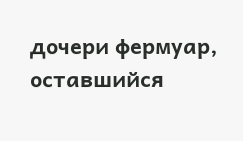дочери фермуар, оставшийся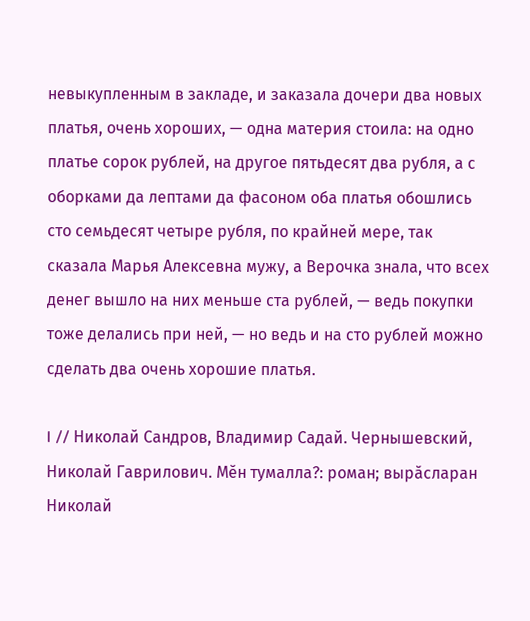невыкупленным в закладе, и заказала дочери два новых платья, очень хороших, — одна материя стоила: на одно платье сорок рублей, на другое пятьдесят два рубля, а с оборками да лептами да фасоном оба платья обошлись сто семьдесят четыре рубля, по крайней мере, так сказала Марья Алексевна мужу, а Верочка знала, что всех денег вышло на них меньше ста рублей, — ведь покупки тоже делались при ней, — но ведь и на сто рублей можно сделать два очень хорошие платья.

I // Николай Сандров, Владимир Садай. Чернышевский, Николай Гаврилович. Мӗн тумалла?: роман; вырӑсларан Николай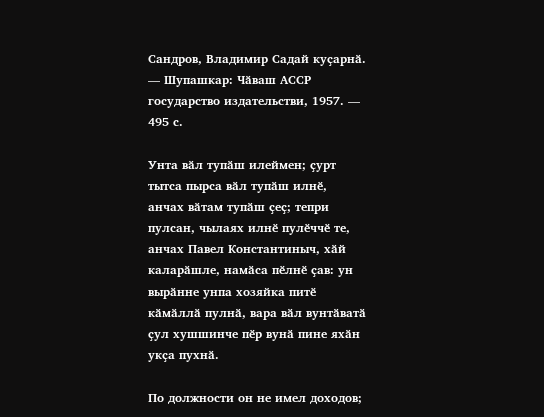Сандров, Владимир Садай куҫарнӑ. — Шупашкар: Чӑваш АССР государство издательстви, 1957. — 495 с.

Унта вӑл тупӑш илеймен; ҫурт тытса пырса вӑл тупӑш илнӗ, анчах вӑтам тупӑш ҫеҫ; тепри пулсан, чылаях илнӗ пулӗччӗ те, анчах Павел Константиныч, хӑй каларӑшле, намӑса пӗлнӗ ҫав: ун вырӑнне унпа хозяйка питӗ кӑмӑллӑ пулнӑ, вара вӑл вунтӑватӑ ҫул хушшинче пӗр вунӑ пине яхӑн укҫа пухнӑ.

По должности он не имел доходов;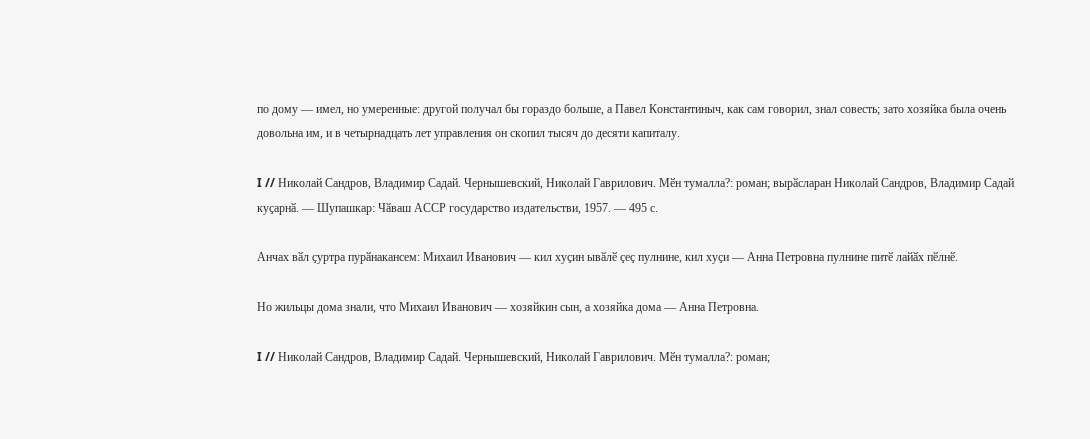по дому — имел, но умеренные: другой получал бы гораздо больше, а Павел Константиныч, как сам говорил, знал совесть; зато хозяйка была очень довольна им, и в четырнадцать лет управления он скопил тысяч до десяти капиталу.

I // Николай Сандров, Владимир Садай. Чернышевский, Николай Гаврилович. Мӗн тумалла?: роман; вырӑсларан Николай Сандров, Владимир Садай куҫарнӑ. — Шупашкар: Чӑваш АССР государство издательстви, 1957. — 495 с.

Анчах вӑл ҫуртра пурӑнакансем: Михаил Иванович — кил хуҫин ывӑлӗ ҫеҫ пулнине, кил хуҫи — Анна Петровна пулнине питӗ лайӑх пӗлнӗ.

Но жильцы дома знали, что Михаил Иванович — хозяйкин сын, а хозяйка дома — Анна Петровна.

I // Николай Сандров, Владимир Садай. Чернышевский, Николай Гаврилович. Мӗн тумалла?: роман;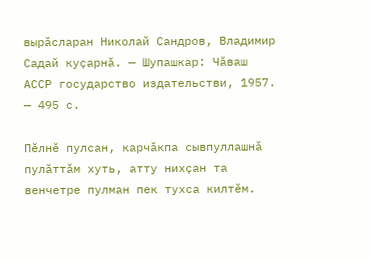вырӑсларан Николай Сандров, Владимир Садай куҫарнӑ. — Шупашкар: Чӑваш АССР государство издательстви, 1957. — 495 с.

Пӗлнӗ пулсан, карчӑкпа сывпуллашнӑ пулӑттӑм хуть, атту нихҫан та венчетре пулман пек тухса килтӗм.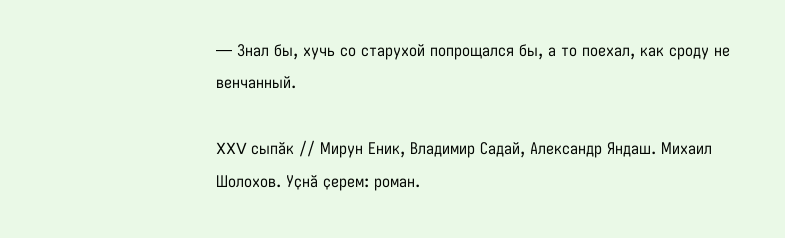— Знал бы, хучь со старухой попрощался бы, а то поехал, как сроду не венчанный.

XXV сыпӑк // Мирун Еник, Владимир Садай, Александр Яндаш. Михаил Шолохов. Уҫнӑ ҫерем: роман.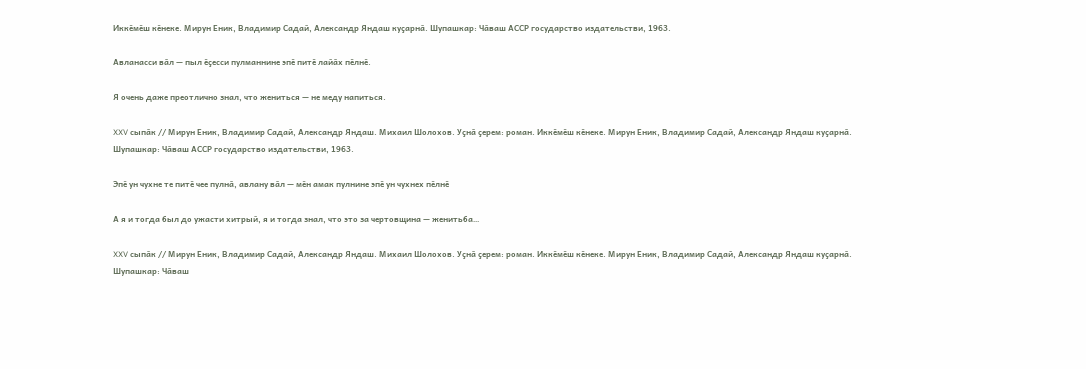Иккӗмӗш кӗнеке. Мирун Еник, Владимир Садай, Александр Яндаш куҫарнӑ. Шупашкар: Чӑваш АССР государство издательстви, 1963.

Авланасси вӑл — пыл ӗҫесси пулманнине эпӗ питӗ лайӑх пӗлнӗ.

Я очень даже преотлично знал, что жениться — не меду напиться.

XXV сыпӑк // Мирун Еник, Владимир Садай, Александр Яндаш. Михаил Шолохов. Уҫнӑ ҫерем: роман. Иккӗмӗш кӗнеке. Мирун Еник, Владимир Садай, Александр Яндаш куҫарнӑ. Шупашкар: Чӑваш АССР государство издательстви, 1963.

Эпӗ ун чухне те питӗ чее пулнӑ, авлану вӑл — мӗн амак пулнине эпӗ ун чухнех пӗлнӗ

А я и тогда был до ужасти хитрый, я и тогда знал, что это за чертовщина — женитьба…

XXV сыпӑк // Мирун Еник, Владимир Садай, Александр Яндаш. Михаил Шолохов. Уҫнӑ ҫерем: роман. Иккӗмӗш кӗнеке. Мирун Еник, Владимир Садай, Александр Яндаш куҫарнӑ. Шупашкар: Чӑваш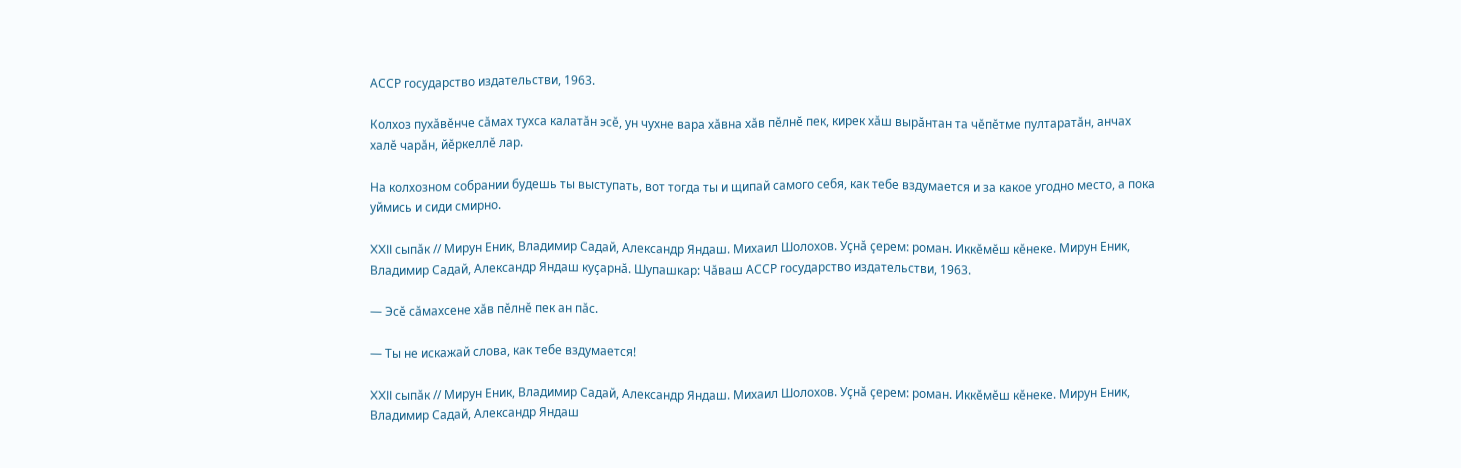АССР государство издательстви, 1963.

Колхоз пухӑвӗнче сӑмах тухса калатӑн эсӗ, ун чухне вара хӑвна хӑв пӗлнӗ пек, кирек хӑш вырӑнтан та чӗпӗтме пултаратӑн, анчах халӗ чарӑн, йӗркеллӗ лар.

На колхозном собрании будешь ты выступать, вот тогда ты и щипай самого себя, как тебе вздумается и за какое угодно место, а пока уймись и сиди смирно.

XXII сыпӑк // Мирун Еник, Владимир Садай, Александр Яндаш. Михаил Шолохов. Уҫнӑ ҫерем: роман. Иккӗмӗш кӗнеке. Мирун Еник, Владимир Садай, Александр Яндаш куҫарнӑ. Шупашкар: Чӑваш АССР государство издательстви, 1963.

— Эсӗ сӑмахсене хӑв пӗлнӗ пек ан пӑс.

— Ты не искажай слова, как тебе вздумается!

XXII сыпӑк // Мирун Еник, Владимир Садай, Александр Яндаш. Михаил Шолохов. Уҫнӑ ҫерем: роман. Иккӗмӗш кӗнеке. Мирун Еник, Владимир Садай, Александр Яндаш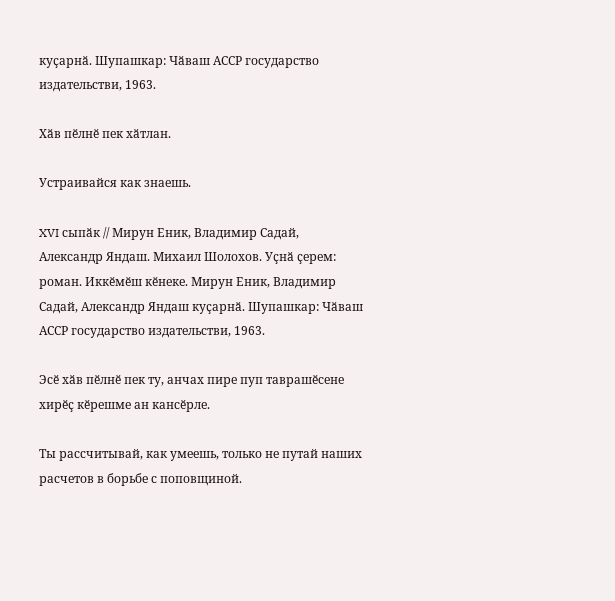куҫарнӑ. Шупашкар: Чӑваш АССР государство издательстви, 1963.

Хӑв пӗлнӗ пек хӑтлан.

Устраивайся как знаешь.

XVI сыпӑк // Мирун Еник, Владимир Садай, Александр Яндаш. Михаил Шолохов. Уҫнӑ ҫерем: роман. Иккӗмӗш кӗнеке. Мирун Еник, Владимир Садай, Александр Яндаш куҫарнӑ. Шупашкар: Чӑваш АССР государство издательстви, 1963.

Эсӗ хӑв пӗлнӗ пек ту, анчах пире пуп таврашӗсене хирӗҫ кӗрешме ан кансӗрле.

Ты рассчитывай, как умеешь, только не путай наших расчетов в борьбе с поповщиной.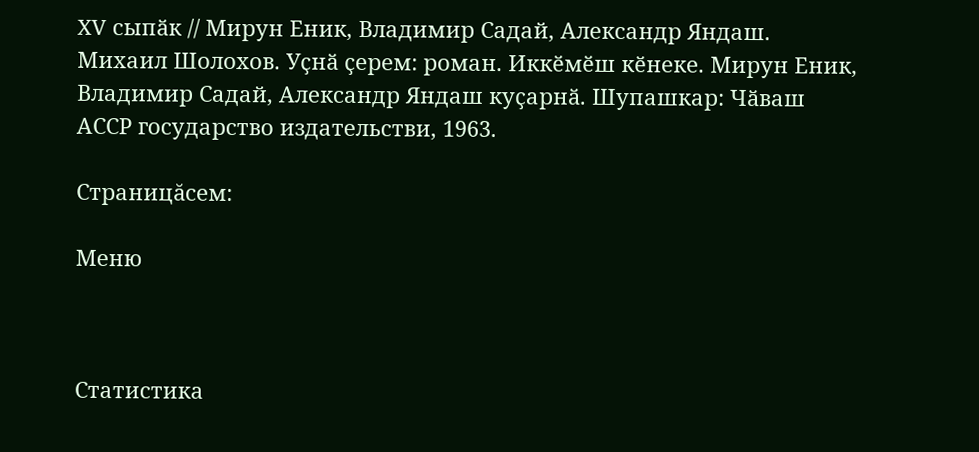XV сыпӑк // Мирун Еник, Владимир Садай, Александр Яндаш. Михаил Шолохов. Уҫнӑ ҫерем: роман. Иккӗмӗш кӗнеке. Мирун Еник, Владимир Садай, Александр Яндаш куҫарнӑ. Шупашкар: Чӑваш АССР государство издательстви, 1963.

Страницăсем:

Меню



Статистика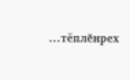...тĕплӗнрех